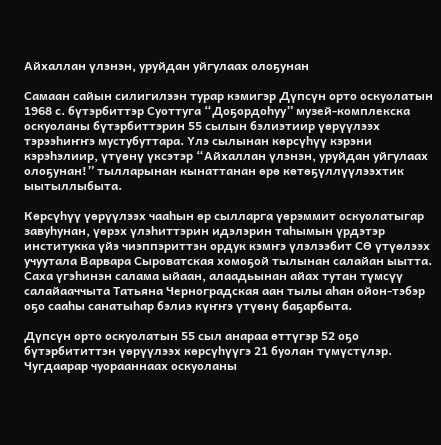Айхаллан үлэнэн, уруйдан уйгулаах олоҕунан

Самаан сайын силигилээн турар кэмигэр Дүпсүн орто оскуолатын 1968 с. бүтэрбиттэр Суоттуга “Доҕордоһуу” музей-комплекска оскуоланы бүтэрбиттэрин 55 сылын бэлиэтиир үөрүүлээх тэрээһиҥҥэ мустубуттара. Үлэ сылынан көрсүһүү кэрэни кэрэһэлиир, үтүөнү үксэтэр “Айхаллан үлэнэн, уруйдан уйгулаах олоҕунан!” тылларынан кынаттанан өрө көтөҕүллүүлээхтик ыытыллыбыта.

Көрсүһүү үөрүүлээх чааһын өр сылларга үөрэммит оскуолатыгар завуһунан, үөрэх үлэһиттэрин идэлэрин таһымын үрдэтэр институкка үйэ чиэппэриттэн ордук кэмҥэ үлэлээбит СӨ үтүөлээх учуутала Варвара Сыроватская хомоҕой тылынан салайан ыытта. Саха үгэһинэн салама ыйаан, алаадьынан айах тутан түмсүү салайааччыта Татьяна Черноградская аан тылы аһан ойон-тэбэр оҕо сааһы санатыһар бэлиэ күҥҥэ үтүөнү баҕарбыта.

Дүпсүн орто оскуолатын 55 сыл анараа өттүгэр 52 оҕо бүтэрбититтэн үөрүүлээх көрсүһүүгэ 21 буолан түмүстүлэр. Чугдаарар чуорааннаах оскуоланы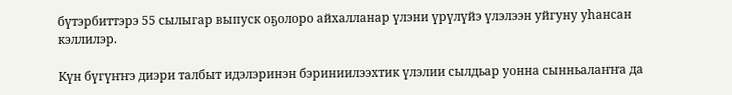бүтэрбиттэрэ 55 сылыгар выпуск оҕолоро айхалланар үлэни үрүлүйэ үлэлээн уйгуну уһансан кэллилэр.

Күн бүгүҥҥэ диэри талбыт идэлэринэн бэриниилээхтик үлэлии сылдьар уонна сынньалаҥҥа да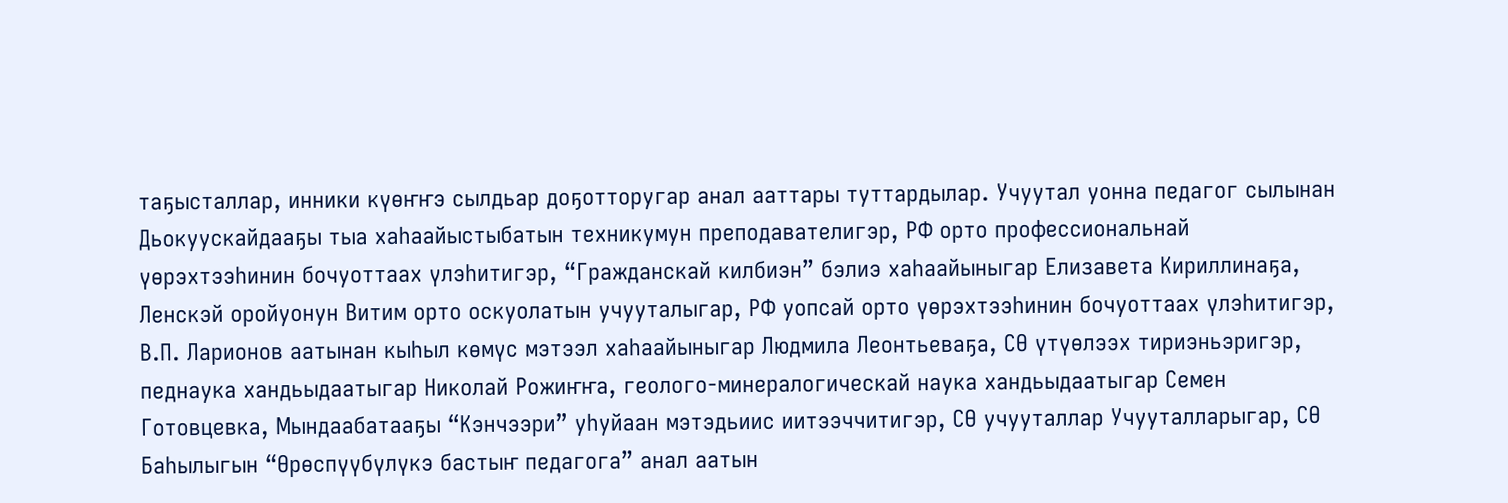таҕысталлар, инники күөҥҥэ сылдьар доҕотторугар анал ааттары туттардылар. Учуутал уонна педагог сылынан Дьокуускайдааҕы тыа хаһаайыстыбатын техникумун преподавателигэр, РФ орто профессиональнай үөрэхтээһинин бочуоттаах үлэһитигэр, “Гражданскай килбиэн” бэлиэ хаһаайыныгар Елизавета Кириллинаҕа, Ленскэй оройуонун Витим орто оскуолатын учууталыгар, РФ уопсай орто үөрэхтээһинин бочуоттаах үлэһитигэр, В.П. Ларионов аатынан кыһыл көмүс мэтээл хаһаайыныгар Людмила Леонтьеваҕа, СӨ үтүөлээх тириэньэригэр, педнаука хандьыдаатыгар Николай Рожиҥҥа, геолого-минералогическай наука хандьыдаатыгар Семен Готовцевка, Мындаабатааҕы “Кэнчээри” уһуйаан мэтэдьиис иитээччитигэр, СӨ учууталлар Учууталларыгар, СӨ Баһылыгын “Өрөспүүбүлүкэ бастыҥ педагога” анал аатын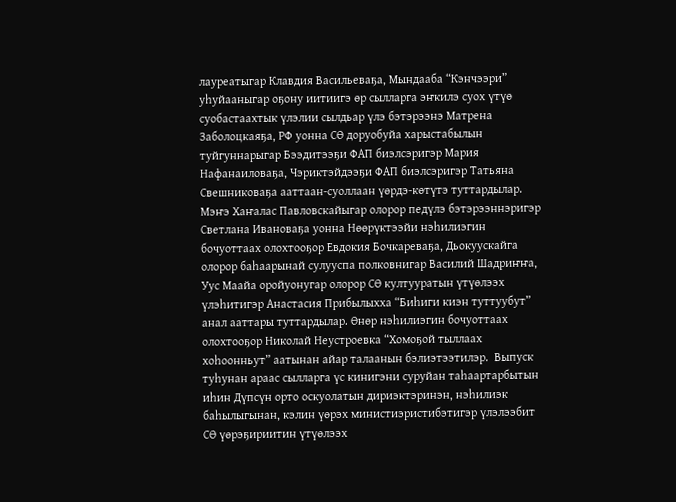лауреатыгар Клавдия Васильеваҕа, Мындааба “Кэнчээри” уһуйааныгар оҕону иитиигэ өр сылларга эҥкилэ суох үтүө суобастаахтык үлэлии сылдьар үлэ бэтэрээнэ Матрена Заболоцкаяҕа, РФ уонна СӨ доруобуйа харыстабылын туйгуннарыгар Бээдитээҕи ФАП биэлсэригэр Мария Нафанаиловаҕа, Чэриктэйдээҕи ФАП биэлсэригэр Татьяна Свешниковаҕа ааттаан-суоллаан үөрдэ-көтүтэ туттардылар. Мэҥэ Хаҥалас Павловскайыгар олорор педүлэ бэтэрээннэригэр Светлана Ивановаҕа уонна Нөөрүктээйи нэһилиэгин бочуоттаах олохтооҕор Евдокия Бочкареваҕа, Дьокуускайга олорор баһаарынай сулууспа полковнигар Василий Шадриҥҥа, Уус Маайа оройуонугар олорор СӨ култууратын үтүөлээх үлэһитигэр Анастасия Прибылыхха “Биһиги киэн туттуубут” анал ааттары туттардылар. Өнөр нэһилиэгин бочуоттаах олохтооҕор Николай Неустроевка “Хомоҕой тыллаах хоһоонньут” аатынан айар талаанын бэлиэтээтилэр.  Выпуск туһунан араас сылларга үс кинигэни суруйан таһаартарбытын иһин Дүпсүн орто оскуолатын дириэктэринэн, нэһилиэк баһылыгынан, кэлин үөрэх министиэристибэтигэр үлэлээбит СӨ үөрэҕириитин үтүөлээх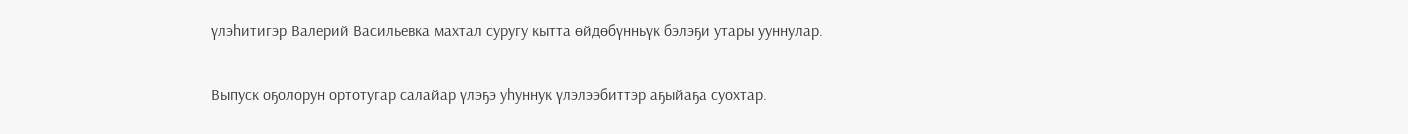үлэһитигэр Валерий Васильевка махтал суругу кытта өйдөбүнньүк бэлэҕи утары ууннулар.

Выпуск оҕолорун ортотугар салайар үлэҕэ уһуннук үлэлээбиттэр аҕыйаҕа суохтар.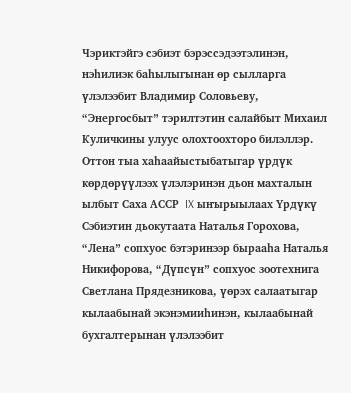Чэриктэйгэ сэбиэт бэрэссэдээтэлинэн, нэһилиэк баһылыгынан өр сылларга үлэлээбит Владимир Соловьеву, “Энергосбыт” тэрилтэтин салайбыт Михаил Куличкины улуус олохтоохторо билэллэр. Оттон тыа хаһаайыстыбатыгар үрдүк көрдөрүүлээх үлэлэринэн дьон махталын ылбыт Саха АССР  IX ыҥырыылаах Үрдүкү Сэбиэтин дьокутаата Наталья Горохова, “Лена” сопхуос бэтэринээр бырааһа Наталья Никифорова, “Дүпсүн” сопхуос зоотехнига Светлана Прядезникова, үөрэх салаатыгар кылаабынай экэнэмииһинэн, кылаабынай бухгалтерынан үлэлээбит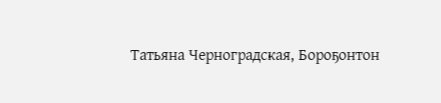Татьяна Черноградская, Бороҕонтон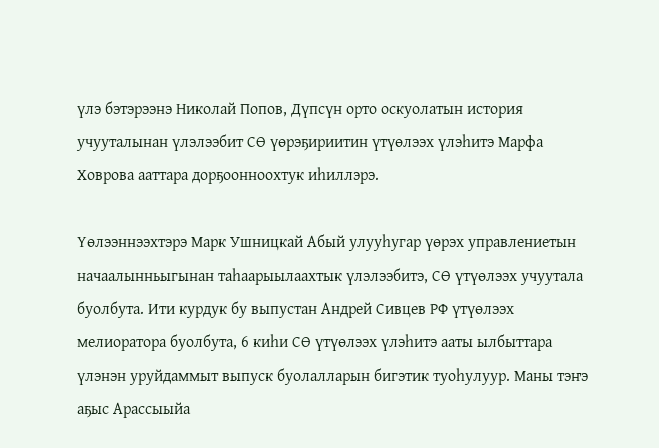үлэ бэтэрээнэ Николай Попов, Дүпсүн орто оскуолатын история учууталынан үлэлээбит СӨ үөрэҕириитин үтүөлээх үлэһитэ Марфа Ховрова ааттара дорҕоонноохтук иһиллэрэ.

Үөлээннээхтэрэ Марк Ушницкай Абый улууһугар үөрэх управлениетын начаалынньыгынан таһаарыылаахтык үлэлээбитэ, СӨ үтүөлээх учуутала буолбута. Ити курдук бу выпустан Андрей Сивцев РФ үтүөлээх мелиоратора буолбута, 6 киһи СӨ үтүөлээх үлэһитэ ааты ылбыттара үлэнэн уруйдаммыт выпуск буолалларын бигэтик туоһулуур. Маны тэҥэ аҕыс Арассыыйа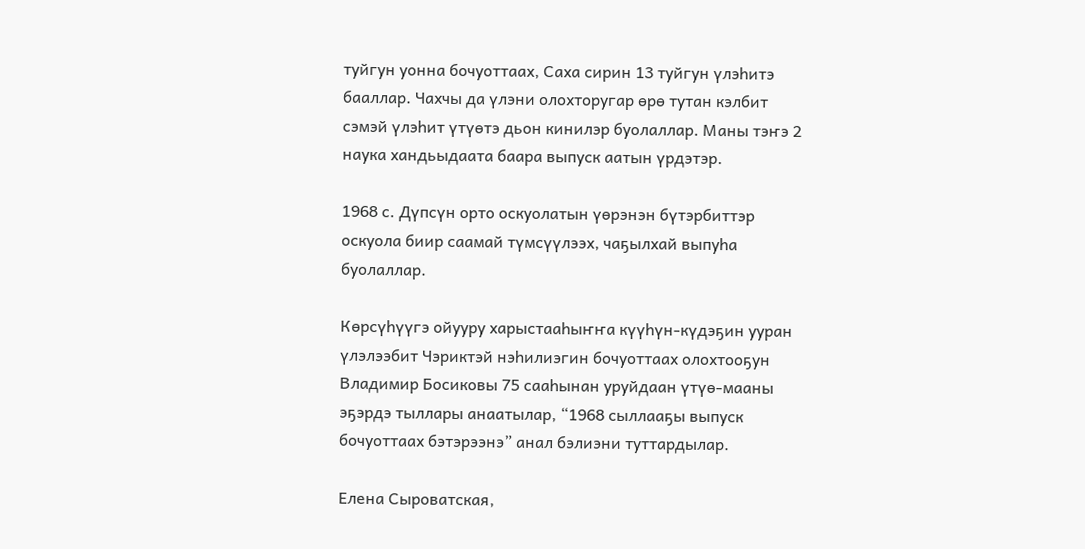туйгун уонна бочуоттаах, Саха сирин 13 туйгун үлэһитэ бааллар. Чахчы да үлэни олохторугар өрө тутан кэлбит сэмэй үлэһит үтүөтэ дьон кинилэр буолаллар. Маны тэҥэ 2 наука хандьыдаата баара выпуск аатын үрдэтэр.

1968 с. Дүпсүн орто оскуолатын үөрэнэн бүтэрбиттэр оскуола биир саамай түмсүүлээх, чаҕылхай выпуһа буолаллар.

Көрсүһүүгэ ойууру харыстааһыҥҥа күүһүн-күдэҕин ууран үлэлээбит Чэриктэй нэһилиэгин бочуоттаах олохтооҕун Владимир Босиковы 75 сааһынан уруйдаан үтүө-мааны эҕэрдэ тыллары анаатылар, “1968 сыллааҕы выпуск бочуоттаах бэтэрээнэ” анал бэлиэни туттардылар.

Елена Сыроватская,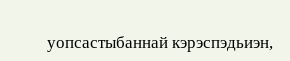уопсастыбаннай кэрэспэдьиэн,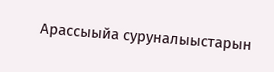Арассыыйа суруналыыстарын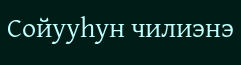Сойууһун чилиэнэ